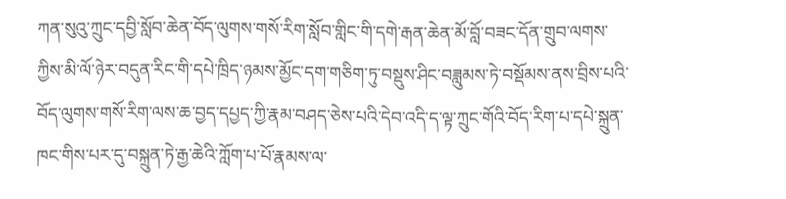ཀན་སུའུ་ཀྲུང་དབྱི་སློབ་ཆེན་བོད་ལུགས་གསོ་རིག་སློབ་གླིང་གི་དགེ་རྒན་ཆེན་མོ་བློ་བཟང་དོན་གྲུབ་ལགས་ཀྱིས་མི་ལོ་ཉེར་བདུན་རིང་གི་དཔེ་ཁྲིད་ཉམས་མྱོང་དག་གཅིག་ཏུ་བསྡུས་ཤིང་བཟླུམས་ཏེ་བསྡོམས་ནས་བྲིས་པའི་བོད་ལུགས་གསོ་རིག་ལས་ཆ་བྱད་དཔྱད་ཀྱི་རྣམ་བཤད་ཅེས་པའི་དེབ་འདི་ད་ལྟ་ཀྲུང་གོའི་བོད་རིག་པ་དཔེ་སྐྲུན་ཁང་གིས་པར་དུ་བསྐྲུན་ཏེ་རྒྱ་ཆེའི་ཀློག་པ་པོ་རྣམས་ལ་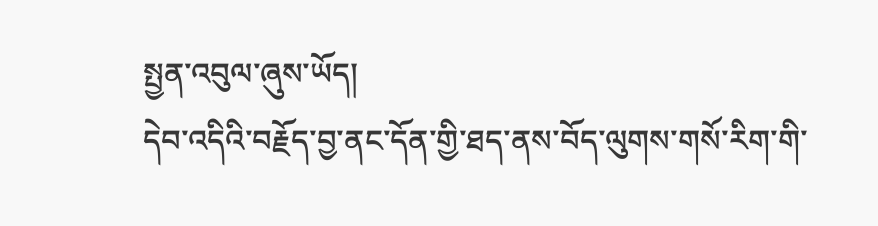སྤྱན་འབུལ་ཞུས་ཡོད།
དེབ་འདིའི་བརྗོད་བྱ་ནང་དོན་གྱི་ཐད་ནས་བོད་ལུགས་གསོ་རིག་གི་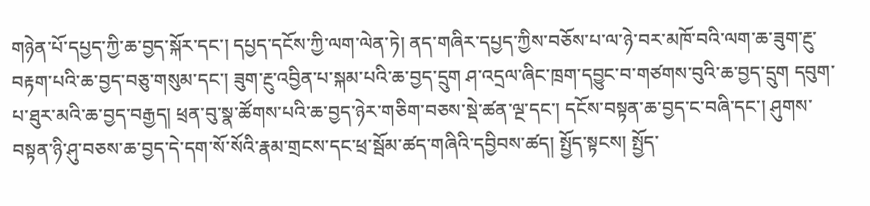གཉེན་པོ་དཔྱད་ཀྱི་ཆ་བྱད་སྐོར་དང་། དཔྱད་དངོས་ཀྱི་ལག་ལེན་ཏེ། ནད་གཞིར་དཔྱད་ཀྱིས་བཅོས་པ་ལ་ཉེ་བར་མཁོ་བའི་ལག་ཆ་ཟུག་རྔུ་བརྟག་པའི་ཆ་བྱད་བཅུ་གསུམ་དང་། ཟུག་རྔུ་འབྱིན་པ་སྐམ་པའི་ཆ་བྱད་དྲུག ཤ་འདྲལ་ཞིང་ཁྲག་དབྱུང་བ་གཙགས་བུའི་ཆ་བྱད་དྲུག དབུག་པ་ཐུར་མའི་ཆ་བྱད་བརྒྱད། ཕྲན་བུ་སྣ་ཚོགས་པའི་ཆ་བྱད་ཉེར་གཅིག་བཅས་སྡེ་ཚན་ལྔ་དང་། དངོས་བསྟན་ཆ་བྱད་ང་བཞི་དང་། ཤུགས་བསྟན་ཉི་ཤུ་བཅས་ཆ་བྱད་དེ་དག་སོ་སོའི་རྣམ་གྲངས་དང་ཕྲ་སྦོམ་ཚད་གཞིའི་དབྱིབས་ཚད། སྤྱོད་སྟངས། སྤྱོད་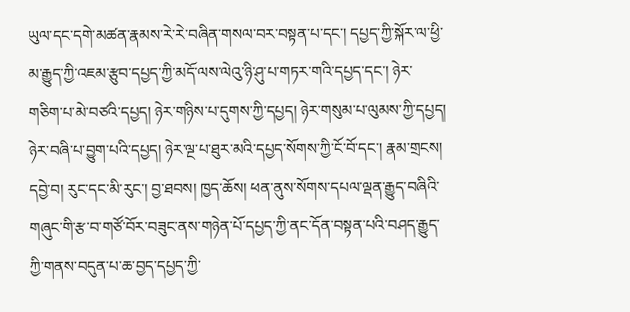ཡུལ་དང་དགེ་མཚན་རྣམས་རེ་རེ་བཞིན་གསལ་བར་བསྟན་པ་དང་། དཔྱད་ཀྱི་སྐོར་ལ་ཕྱི་མ་རྒྱུད་ཀྱི་འཇམ་རྩུབ་དཔྱད་ཀྱི་མདོ་ལས་ལེའུ་ཉི་ཤུ་པ་གཏར་གའི་དཔྱད་དང་། ཉེར་གཅིག་པ་མེ་བཙའི་དཔྱད། ཉེར་གཉིས་པ་དུགས་ཀྱི་དཔྱད། ཉེར་གསུམ་པ་ལུམས་ཀྱི་དཔྱད། ཉེར་བཞི་པ་བྱུག་པའི་དཔྱད། ཉེར་ལྔ་པ་ཐུར་མའི་དཔྱད་སོགས་ཀྱི་ངོ་བོ་དང་། རྣམ་གྲངས། དབྱེ་བ། རུང་དང་མི་རུང་། བྱ་ཐབས། ཁྱད་ཆོས། ཕན་ནུས་སོགས་དཔལ་ལྡན་རྒྱུད་བཞིའི་གཞུང་གི་རྩ་བ་གཙོ་བོར་བཟུང་ནས་གཉེན་པོ་དཔྱད་ཀྱི་ནང་དོན་བསྟན་པའི་བཤད་རྒྱུད་ཀྱི་གནས་བདུན་པ་ཆ་བྱད་དཔྱད་ཀྱི་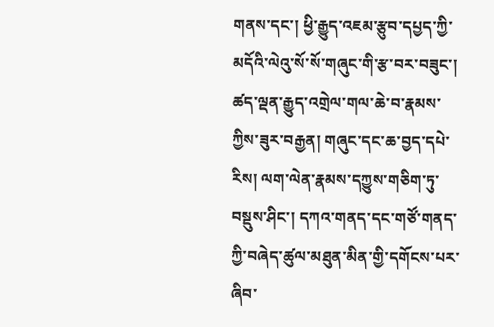གནས་དང་། ཕྱི་རྒྱུད་འཇམ་རྩུབ་དཔྱད་ཀྱི་མདོའི་ལེའུ་སོ་སོ་གཞུང་གི་རྩ་བར་བཟུང་། ཚད་ལྡན་རྒྱུད་འགྲེལ་གལ་ཆེ་བ་རྣམས་ཀྱིས་ཟུར་བརྒྱན། གཞུང་དང་ཆ་བྱད་དཔེ་རིས། ལག་ལེན་རྣམས་དཀྱུས་གཅིག་ཏུ་བསྡུས་ཤིང་། དཀའ་གནད་དང་གཙོ་གནད་ཀྱི་བཞེད་ཚུལ་མཐུན་མིན་གྱི་དགོངས་པར་ཞིབ་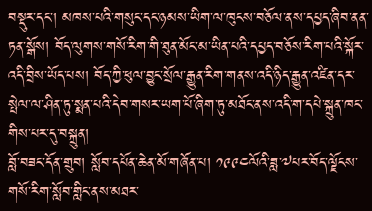བསྡུར་དང་། མཁས་པའི་གསུང་དང་ཉམས་ཡིག་ལ་ཁུངས་བཅོལ་ནས་དཔྱད་ཞིབ་ནན་ཏན་སྒོས། བོད་ལུགས་གསོ་རིག་གི་ཐུན་མོང་མ་ཡིན་པའི་དཔྱད་བཅོས་རིག་པའི་སྐོར་འདི་བྲིས་ཡོད་པས། བོད་ཀྱི་ཕུལ་བྱུང་སྲོལ་རྒྱུན་རིག་གནས་འདི་ཉིད་རྒྱུན་འཛིན་དར་སྤེལ་ལ་ཤིན་ཏུ་སྨན་པའི་དེབ་གསར་ཡག་པོ་ཞིག་ཏུ་མཐོང་ནས་འདི་ག་དཔེ་སྐྲུན་ཁང་གིས་པར་དུ་བསྐྲུན།
བློ་བཟང་དོན་གྲུབ། སློབ་དཔོན་ཆེན་མོ་གཞོན་པ། ༡༩༩༤ལོའི་ཟླ་༧པར་བོད་ལྗོངས་གསོ་རིག་སློབ་གླིང་ནས་མཐར་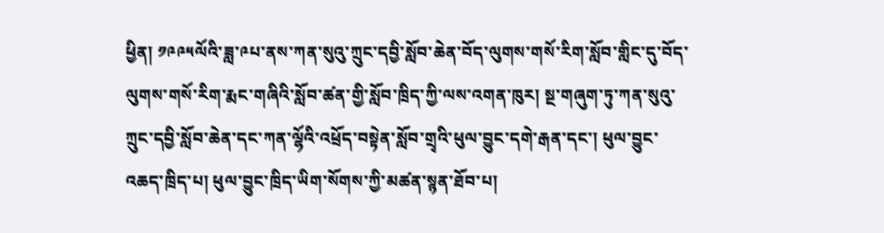ཕྱིན། ༡༩༩༥ལོའི་ཟླ་༩པ་ནས་ཀན་སུའུ་ཀྲུང་དབྱི་སློབ་ཆེན་བོད་ལུགས་གསོ་རིག་སློབ་གླིང་དུ་བོད་ལུགས་གསོ་རིག་རྨང་གཞིའི་སློབ་ཚན་གྱི་སློབ་ཁྲིད་ཀྱི་ལས་འགན་ཁུར། སྔ་གཞུག་ཏུ་ཀན་སུའུ་ཀྲུང་དབྱི་སློབ་ཆེན་དང་ཀན་ལྷོའི་འཕྲོད་བསྟེན་སློབ་གྲྭའི་ཕུལ་བྱུང་དགེ་རྒན་དང་། ཕུལ་བྱུང་འཆད་ཁྲིད་པ། ཕུལ་བྱུང་ཁྲིད་ཡིག་སོགས་ཀྱི་མཚན་སྙན་ཐོབ་པ།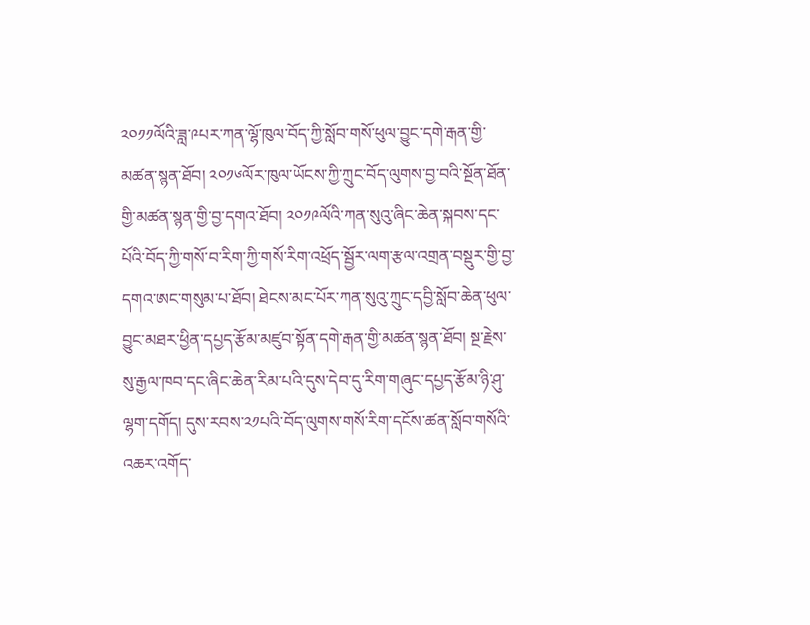༢༠༡༡ལོའི་ཟླ་༩པར་ཀན་ལྷོ་ཁུལ་བོད་ཀྱི་སློབ་གསོ་ཕུལ་བྱུང་དགེ་རྒན་གྱི་མཚན་སྙན་ཐོབ། ༢༠༡༦ལོར་ཁུལ་ཡོངས་ཀྱི་ཀྲུང་བོད་ལུགས་བྱ་བའི་སྔོན་ཐོན་གྱི་མཚན་སྙན་གྱི་བྱ་དགའ་ཐོབ། ༢༠༡༩ལོའི་ཀན་སུའུ་ཞིང་ཆེན་སྐབས་དང་པོའི་བོད་ཀྱི་གསོ་བ་རིག་ཀྱི་གསོ་རིག་འཕྲོད་སྦྱོར་ལག་རྩལ་འགྲན་བསྡུར་གྱི་བྱ་དགའ་ཨང་གསུམ་པ་ཐོབ། ཐེངས་མང་པོར་ཀན་སུའུ་ཀྲུང་དབྱི་སློབ་ཆེན་ཕུལ་བྱུང་མཐར་ཕྱིན་དཔྱད་རྩོམ་མཛུབ་སྟོན་དགེ་རྒན་གྱི་མཚན་སྙན་ཐོབ། སྔ་རྗེས་སུ་རྒྱལ་ཁབ་དང་ཞིང་ཆེན་རིམ་པའི་དུས་དེབ་དུ་རིག་གཞུང་དཔྱད་རྩོམ་ཉི་ཤུ་ལྷག་དགོད། དུས་རབས་༢༡པའི་བོད་ལུགས་གསོ་རིག་དངོས་ཚན་སློབ་གསོའི་འཆར་འགོད་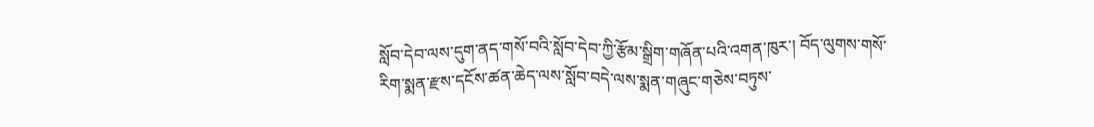སློབ་དེབ་ལས་དུག་ནད་གསོ་བའི་སློབ་དེབ་ཀྱི་རྩོམ་སྒྲིག་གཞོན་པའི་འགན་ཁུར་། བོད་ལུགས་གསོ་རིག་སྨན་རྫས་དངོས་ཚན་ཆེད་ལས་སློབ་བདེ་ལས་སྨན་གཞུང་གཅེས་བཏུས་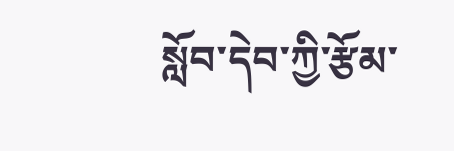སློབ་དེབ་ཀྱི་རྩོམ་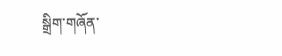སྒྲིག་གཞོན་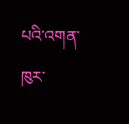པའི་འགན་ཁུར་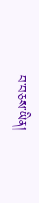བ་བཅས་ཡིན།